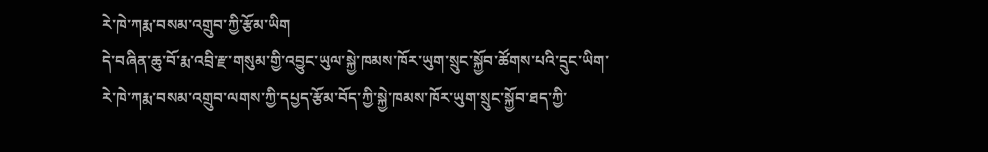རེ་ཁེ་ཀརྨ་བསམ་འགྲུབ་ཀྱི་རྩོམ་ཡིག
དེ་བཞིན་ཆུ་བོ་རྨ་འབྲི་རྫ་གསུམ་གྱི་འབྱུང་ཡུལ་སྐྱེ་ཁམས་ཁོར་ཡུག་སྲུང་སྐྱོབ་ཚོགས་པའི་དྲུང་ཡིག་རེ་ཁེ་ཀརྨ་བསམ་འགྲུབ་ལགས་ཀྱི་དཔྱད་རྩོམ་བོད་ཀྱི་སྐྱེ་ཁམས་ཁོར་ཡུག་སྲུང་སྐྱོབ་ཐད་ཀྱི་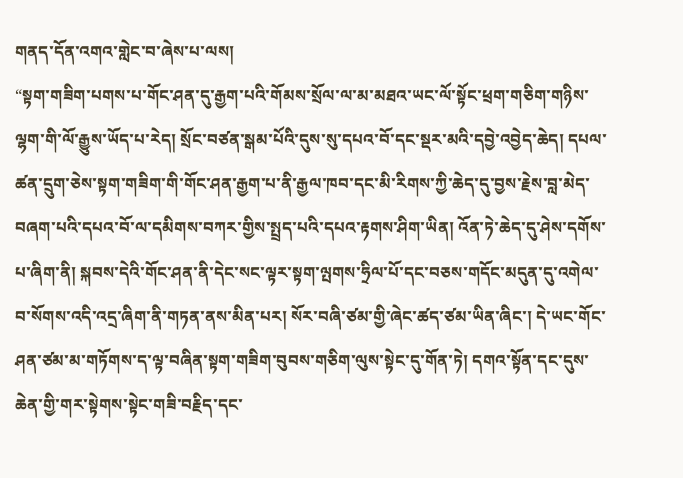གནད་དོན་འགའ་གླེང་བ་ཞེས་པ་ལས།
“སྟག་གཟིག་པགས་པ་གོང་ཤན་དུ་རྒྱག་པའི་གོམས་སྲོལ་ལ་མ་མཐའ་ཡང་ལོ་སྟོང་ཕྲག་གཅིག་གཉིས་ལྷག་གི་ལོ་རྒྱུས་ཡོད་པ་རེད། སྲོང་བཙན་སྒམ་པོའི་དུས་སུ་དཔའ་བོ་དང་སྡར་མའི་དབྱེ་འབྱེད་ཆེད། དཔལ་ཚན་དྲུག་ཅེས་སྟག་གཟིག་གི་གོང་ཤན་རྒྱག་པ་ནི་རྒྱལ་ཁབ་དང་མི་རིགས་ཀྱི་ཆེད་དུ་བྱས་རྗེས་བླ་མེད་བཞག་པའི་དཔའ་བོ་ལ་དམིགས་བཀར་གྱིས་སྤྲད་པའི་དཔའ་རྟགས་ཤིག་ཡིན། འོན་ཏེ་ཆེད་དུ་ཤེས་དགོས་པ་ཞིག་ནི། སྐབས་དེའི་གོང་ཤན་ནི་དེང་སང་ལྟར་སྟག་ལྤགས་ཧྲིལ་པོ་དང་བཅས་གདོང་མདུན་དུ་འགེལ་བ་སོགས་འདི་འདྲ་ཞིག་ནི་གཏན་ནས་མིན་པར། སོར་བཞི་ཙམ་གྱི་ཞེང་ཚད་ཙམ་ཡིན་ཞིང་། དེ་ཡང་གོང་ཤན་ཙམ་མ་གཏོགས་ད་ལྟ་བཞིན་སྟག་གཟིག་བུབས་གཅིག་ལུས་སྟེང་དུ་གོན་ཏེ། དགའ་སྟོན་དང་དུས་ཆེན་གྱི་གར་སྟེགས་སྟེང་གཟི་བརྗིད་དང་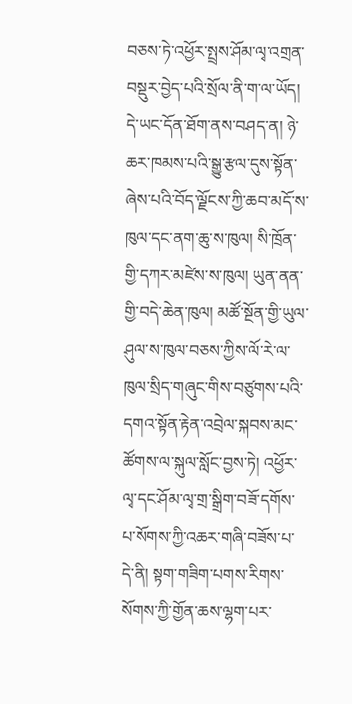བཅས་ཏེ་འཕྱོར་སྤྲས་ཤོམ་ལྭ་འགྲན་བསྡུར་བྱེད་པའི་སྲོལ་ནི་ག་ལ་ཡོད། དེ་ཡང་དོན་ཐོག་ནས་བཤད་ན། ཉེ་ཆར་ཁམས་པའི་སྒྱུ་རྩལ་དུས་སྟོན་ཞེས་པའི་བོད་ལྗོངས་ཀྱི་ཆབ་མདོ་ས་ཁུལ་དང་ནག་ཆུ་ས་ཁུལ། སི་ཁྲོན་གྱི་དཀར་མཛེས་ས་ཁུལ། ཡུན་ནན་གྱི་བདེ་ཆེན་ཁུལ། མཚོ་སྔོན་གྱི་ཡུལ་ཤུལ་ས་ཁུལ་བཅས་ཀྱིས་ལོ་རེ་ལ་ཁུལ་སྲིད་གཞུང་གིས་བཙུགས་པའི་དགའ་སྟོན་རྟེན་འབྲེལ་སྐབས་མང་ཚོགས་ལ་སྐུལ་སློང་བྱས་ཏེ། འཕྱོར་ལྭ་དང་ཤོམ་ལྭ་གྲ་སྒྲིག་བཟོ་དགོས་པ་སོགས་ཀྱི་འཆར་གཞི་བཟོས་པ་དེ་ནི། སྟག་གཟིག་པགས་རིགས་སོགས་ཀྱི་གྱོན་ཆས་ལྷག་པར་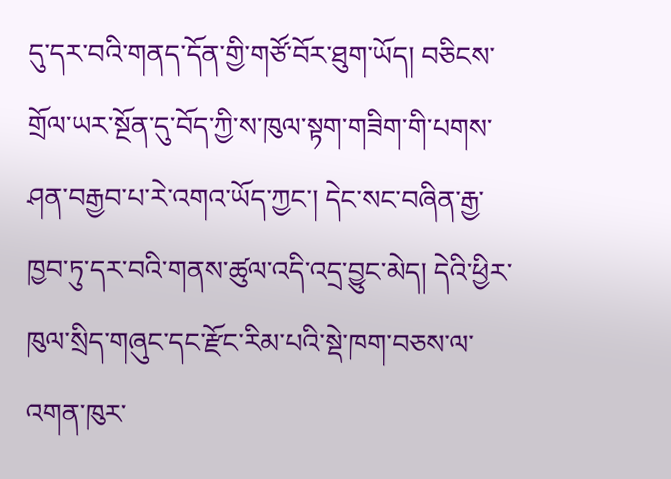དུ་དར་བའི་གནད་དོན་གྱི་གཙོ་བོར་ཐུག་ཡོད། བཅིངས་གྲོལ་ཡར་སྔོན་དུ་བོད་ཀྱི་ས་ཁུལ་སྟག་གཟིག་གི་པགས་ཤན་བརྒྱབ་པ་རེ་འགའ་ཡོད་ཀྱང་། དེང་སང་བཞིན་རྒྱ་ཁྱབ་ཏུ་དར་བའི་གནས་ཚུལ་འདི་འདྲ་བྱུང་མེད། དེའི་ཕྱིར་ཁུལ་སྲིད་གཞུང་དང་རྫོང་རིམ་པའི་སྡེ་ཁག་བཅས་ལ་འགན་ཁུར་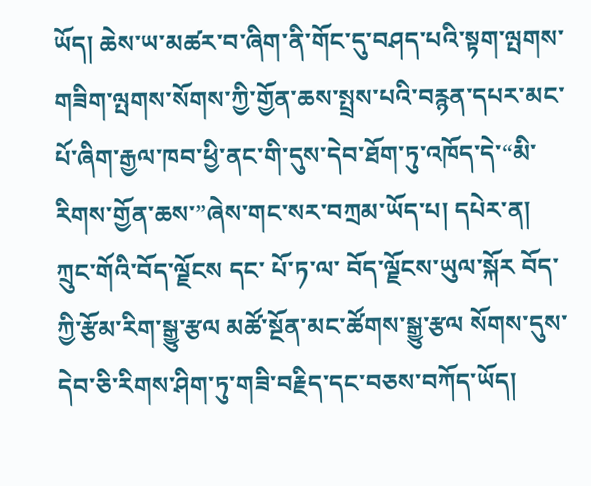ཡོད། ཆེས་ཡ་མཚར་བ་ཞིག་ནི་གོང་དུ་བཤད་པའི་སྟག་ལྤགས་གཟིག་ལྤགས་སོགས་ཀྱི་གྱོན་ཆས་སྤྲས་པའི་བརྙན་དཔར་མང་པོ་ཞིག་རྒྱལ་ཁབ་ཕྱི་ནང་གི་དུས་དེབ་ཐོག་ཏུ་འཁོད་དེ་“མི་རིགས་གྱོན་ཆས་”ཞེས་གང་སར་བཀྲམ་ཡོད་པ། དཔེར་ན། ཀྲུང་གོའི་བོད་ལྗོངས དང་ པོ་ཏ་ལ་ བོད་ལྗོངས་ཡུལ་སྐོར བོད་ཀྱི་རྩོམ་རིག་སྒྱུ་རྩལ མཚོ་སྔོན་མང་ཚོགས་སྒྱུ་རྩལ སོགས་དུས་དེབ་ཅི་རིགས་ཤིག་ཏུ་གཟི་བརྗིད་དང་བཅས་བཀོད་ཡོད།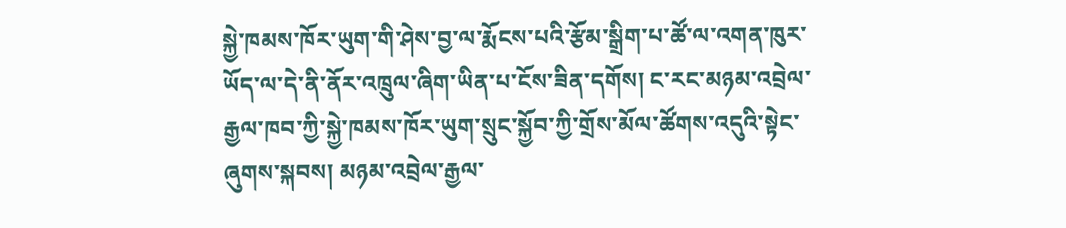སྐྱེ་ཁམས་ཁོར་ཡུག་གི་ཤེས་བྱ་ལ་རྨོངས་པའི་རྩོམ་སྒྲིག་པ་ཚོ་ལ་འགན་ཁུར་ཡོད་ལ་དེ་ནི་ནོར་འཁྲུལ་ཞིག་ཡིན་པ་ངོས་ཟིན་དགོས། ང་རང་མཉམ་འབྲེལ་རྒྱལ་ཁབ་ཀྱི་སྐྱེ་ཁམས་ཁོར་ཡུག་སྲུང་སྐྱོབ་ཀྱི་གྲོས་མོལ་ཚོགས་འདུའི་སྟེང་ཞུགས་སྐབས། མཉམ་འབྲེལ་རྒྱལ་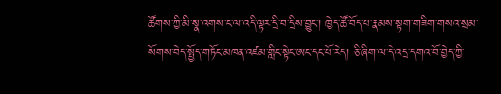ཚོགས་ཀྱི་མི་སྣ་འགས་ང་ལ་འདི་ལྟར་དྲི་བ་དྲིས་བྱུང་། ཁྱེད་ཚོ་བོད་པ་རྣམས་སྟག་གཟིག་གསའ་སྲམ་སོགས་བེད་སྤྱོད་གཏོང་མཁན་འཛམ་གླིང་སྟེང་ཨང་དང་པོ་རེད། ཅི་ཞིག་ལ་དེ་འདྲ་དགའ་བོ་བྱེད་ཀྱི་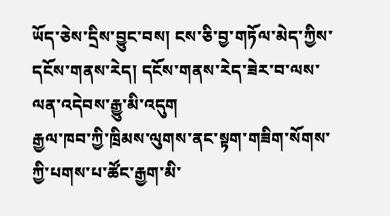ཡོད་ཅེས་དྲིས་བྱུང་བས། ངས་ཅི་བྱ་གཏོལ་མེད་ཀྱིས་དངོས་གནས་རེད། དངོས་གནས་རེད་ཟེར་བ་ལས་ལན་འདེབས་རྒྱུ་མི་འདུག
རྒྱལ་ཁབ་ཀྱི་ཁྲིམས་ལུགས་ནང་སྟག་གཟིག་སོགས་ཀྱི་པགས་པ་ཚོང་རྒྱག་མི་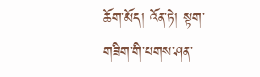ཆོག་མོད། འོན་ཏེ། སྟག་གཟིག་གི་པགས་ཤན་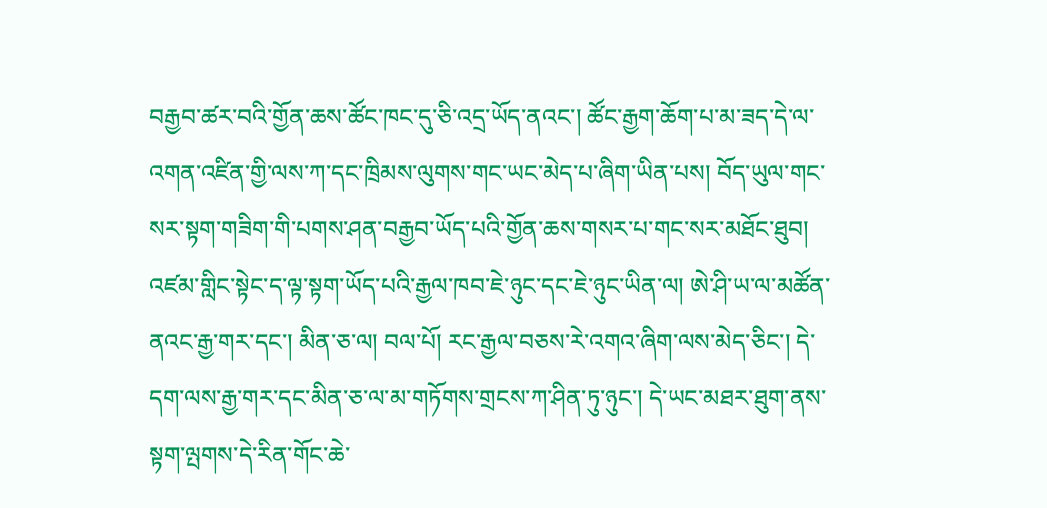བརྒྱབ་ཚར་བའི་གྱོན་ཆས་ཚོང་ཁང་དུ་ཅི་འདྲ་ཡོད་ནའང་། ཚོང་རྒྱག་ཆོག་པ་མ་ཟད་དེ་ལ་འགན་འཛིན་གྱི་ལས་ཀ་དང་ཁྲིམས་ལུགས་གང་ཡང་མེད་པ་ཞིག་ཡིན་པས། བོད་ཡུལ་གང་སར་སྟག་གཟིག་གི་པགས་ཤན་བརྒྱབ་ཡོད་པའི་གྱོན་ཆས་གསར་པ་གང་སར་མཐོང་ཐུབ། འཛམ་གླིང་སྟེང་ད་ལྟ་སྟག་ཡོད་པའི་རྒྱལ་ཁབ་ཇེ་ཉུང་དང་ཇེ་ཉུང་ཡིན་ལ། ཨེ་ཤི་ཡ་ལ་མཚོན་ནའང་རྒྱ་གར་དང་། མིན་ཅ་ལ། བལ་པོ། རང་རྒྱལ་བཅས་རེ་འགའ་ཞིག་ལས་མེད་ཅིང་། དེ་དག་ལས་རྒྱ་གར་དང་མིན་ཅ་ལ་མ་གཏོགས་གྲངས་ཀ་ཤིན་ཏུ་ཉུང་། དེ་ཡང་མཐར་ཐུག་ནས་སྟག་ལྤགས་དེ་རིན་གོང་ཆེ་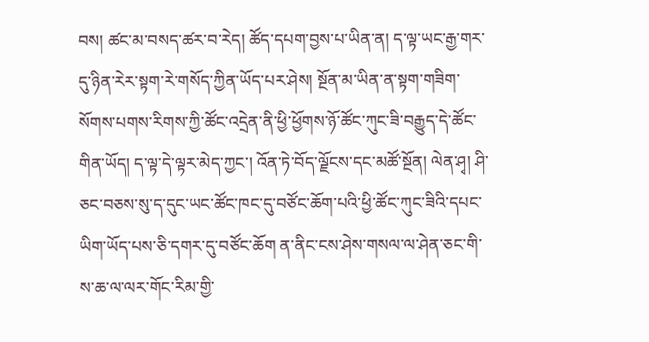བས། ཚང་མ་བསད་ཚར་བ་རེད། ཚོད་དཔག་བྱས་པ་ཡིན་ན། ད་ལྟ་ཡང་རྒྱ་གར་དུ་ཉིན་རེར་སྟག་རེ་གསོད་ཀྱིན་ཡོད་པར་ཤེས། སྔོན་མ་ཡིན་ན་སྟག་གཟིག་སོགས་པགས་རིགས་ཀྱི་ཚོང་འདྲེན་ནི་ཕྱི་ཕྱོགས་ཉོ་ཚོང་ཀུང་ཟི་བརྒྱུད་དེ་ཚོང་གིན་ཡོད། ད་ལྟ་དེ་ལྟར་མེད་ཀྱང་། འོན་ཏེ་བོད་ལྗོངས་དང་མཚོ་སྔོན། ལེན་ཤྭ། ཤི་ཅང་བཅས་སུ་ད་དུང་ཡང་ཚོང་ཁང་དུ་བཙོང་ཆོག་པའི་ཕྱི་ཚོང་ཀུང་ཟིའི་དཔང་ཡིག་ཡོད་པས་ཅི་དགར་དུ་བཙོང་ཆོག ན་ནིང་ངས་ཤེས་གསལ་ལ་ཤེན་ཅང་གི་ས་ཆ་ལ་ལར་གོང་རིམ་གྱི་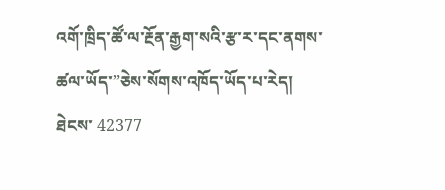འགོ་ཁྲིད་ཚོ་ལ་རྔོན་རྒྱག་སའི་རྩ་ར་དང་ནགས་ཚལ་ཡོད་”ཅེས་སོགས་འཁོད་ཡོད་པ་རེད།
ཐེངས་ 42377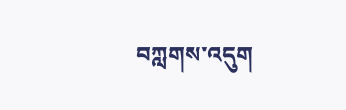བཀླགས་འདུག